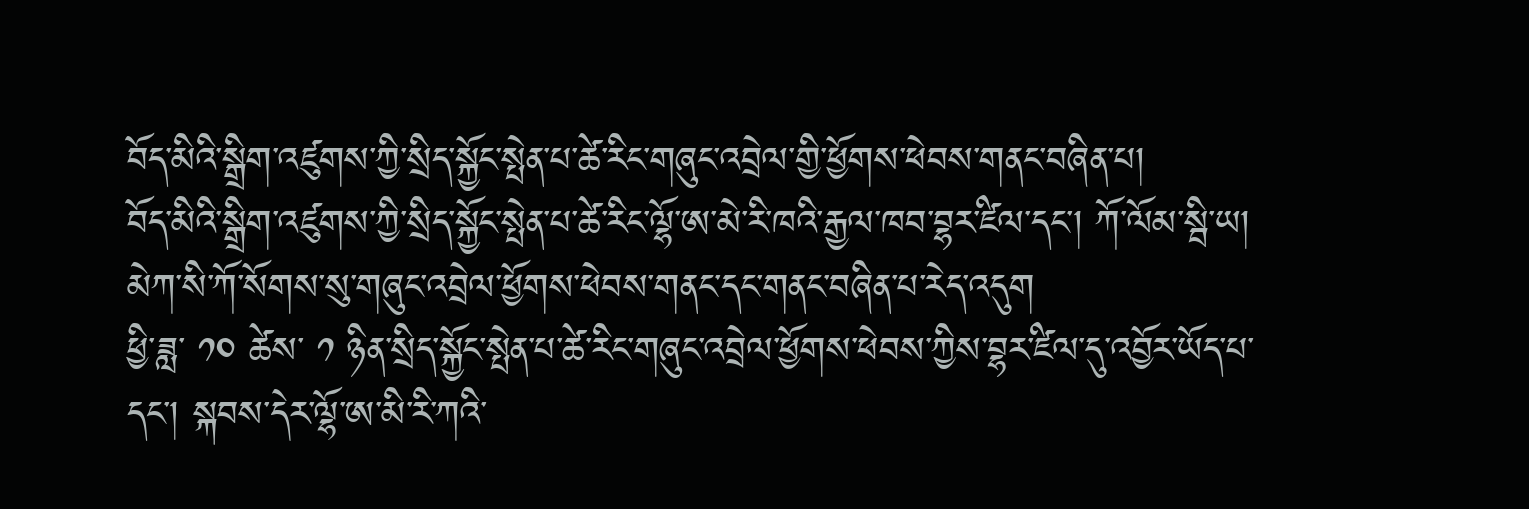བོད་མིའི་སྒྲིག་འཛུགས་ཀྱི་སྲིད་སྐྱོང་སྤེན་པ་ཚེ་རིང་གཞུང་འབྲེལ་གྱི་ཕྱོགས་ཕེབས་གནང་བཞིན་པ།
བོད་མིའི་སྒྲིག་འཛུགས་ཀྱི་སྲིད་སྐྱོང་སྤེན་པ་ཚེ་རིང་ལྷོ་ཨ་མེ་རི་ཁའི་རྒྱལ་ཁབ་བྷར་ཛིལ་དང་། ཀོ་ལོམ་སྦི་ཡ། མེཀ་སི་ཀོ་སོགས་སུ་གཞུང་འབྲེལ་ཕྱོགས་ཕེབས་གནང་དང་གནང་བཞིན་པ་རེད་འདུག
ཕྱི་ཟླ་ ༡༠ ཚེས་ ༡ ཉིན་སྲིད་སྐྱོང་སྤེན་པ་ཚེ་རིང་གཞུང་འབྲེལ་ཕྱོགས་ཕེབས་ཀྱིས་བྷར་ཛིལ་དུ་འབྱོར་ཡོད་པ་དང་། སྐབས་དེར་ལྷོ་ཨ་མི་རི་ཀའི་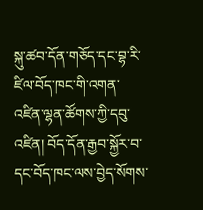སྐུ་ཚབ་དོན་གཅོད་དང་བྷ་རི་ཛིལ་བོད་ཁང་གི་འགན་འཛིན་ལྷན་ཚོགས་ཀྱི་དབུ་འཛིན། བོད་དོན་རྒྱབ་སྐྱོར་བ་དང་བོད་ཁང་ལས་བྱེད་སོགས་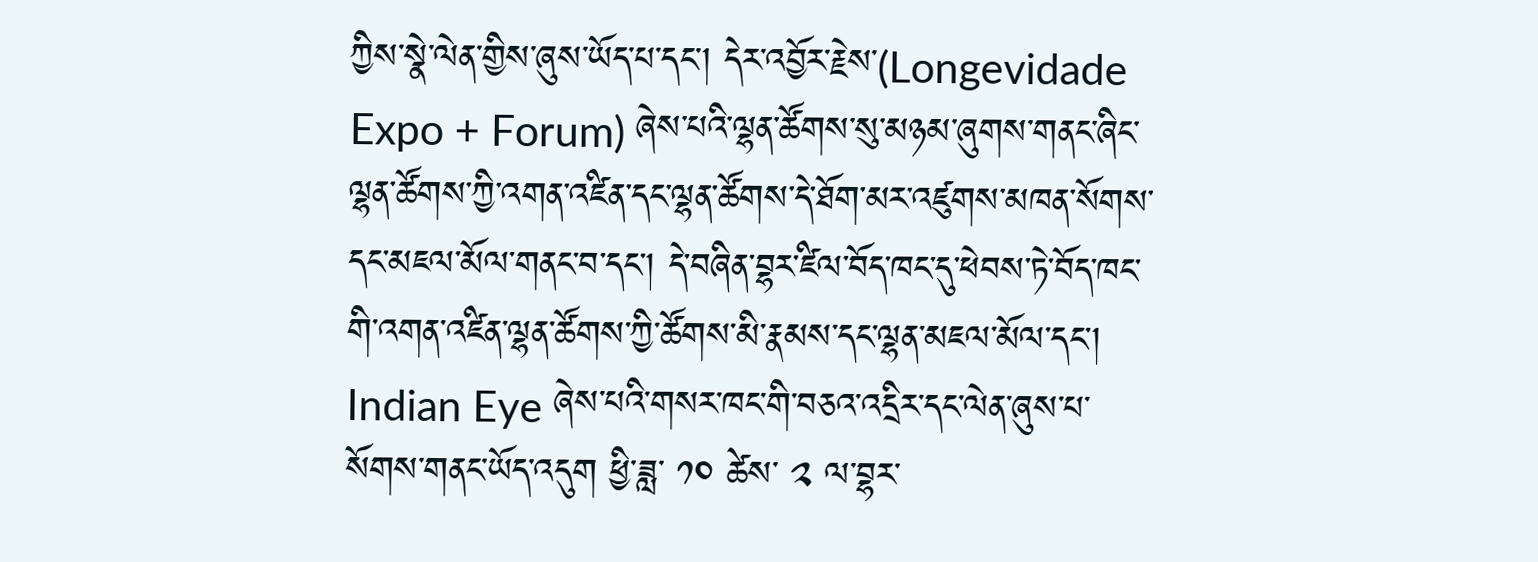ཀྱིས་སྣེ་ལེན་གྱིས་ཞུས་ཡོད་པ་དང་། དེར་འབྱོར་རྗེས་(Longevidade Expo + Forum) ཞེས་པའི་ལྷན་ཚོགས་སུ་མཉམ་ཞུགས་གནང་ཞིང་ལྷན་ཚོགས་ཀྱི་འགན་འཛིན་དང་ལྷན་ཚོགས་དེ་ཐོག་མར་འཛུགས་མཁན་སོགས་དང་མཇལ་མོལ་གནང་བ་དང་། དེ་བཞིན་བྷར་ཛིལ་བོད་ཁང་དུ་ཕེབས་ཏེ་བོད་ཁང་གི་འགན་འཛིན་ལྷན་ཚོགས་ཀྱི་ཚོགས་མི་རྣམས་དང་ལྷན་མཇལ་མོལ་དང་། Indian Eye ཞེས་པའི་གསར་ཁང་གི་བཅའ་འདྲིར་དང་ལེན་ཞུས་པ་སོགས་གནང་ཡོད་འདུག ཕྱི་ཟླ་ ༡༠ ཚེས་ ༢ ལ་བྷར་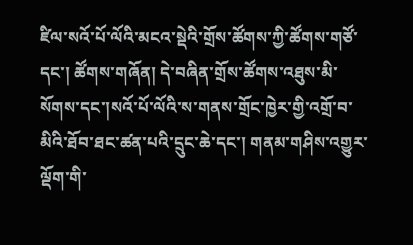ཛིལ་སའོ་པོ་ལོའི་མངའ་སྡེའི་གྲོས་ཚོགས་ཀྱི་ཚོགས་གཙོ་དང་། ཚོགས་གཞོན། དེ་བཞིན་གྲོས་ཚོགས་འཐུས་མི་སོགས་དང་།སའོ་པོ་ལོའི་ས་གནས་གྲོང་ཁྱེར་གྱི་འགྲོ་བ་མིའི་ཐོབ་ཐང་ཚན་པའི་དྲུང་ཆེ་དང་། གནམ་གཤིས་འགྱུར་ལྡོག་གི་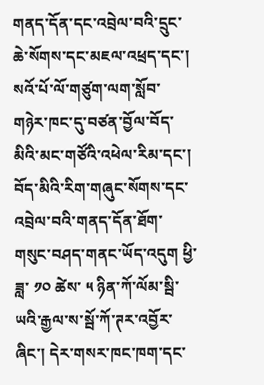གནད་དོན་དང་འབྲེལ་བའི་དྲུང་ཆེ་སོགས་དང་མཇལ་འཕྲད་དང་། སའོ་པོ་ལོ་གཙུག་ལག་སློབ་གཉེར་ཁང་དུ་བཙན་བྱོལ་བོད་མིའི་མང་གཙོའི་འཕེལ་རིམ་དང་། བོད་མིའི་རིག་གཞུང་སོགས་དང་འབྲེལ་བའི་གནད་དོན་ཐོག་གསུང་བཤད་གནང་ཡོད་འདུག ཕྱི་ཟླ་ ༡༠ ཚེས་ ༥ ཉིན་ཀོ་ལོམ་སྦི་ཡའི་རྒྱལ་ས་སྦོ་ཀོ་ཊར་འབྱོར་ཞིང་། དེར་གསར་ཁང་ཁག་དང་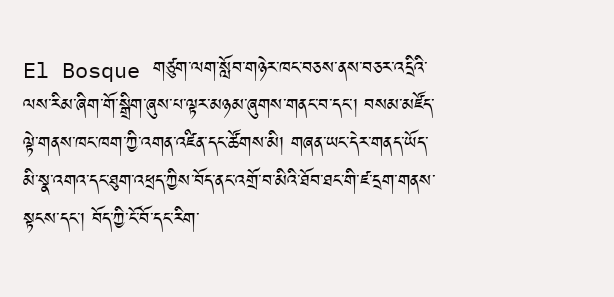El Bosque གཙུག་ལག་སློབ་གཉེར་ཁང་བཅས་ནས་བཅར་འདྲིའི་ལས་རིམ་ཞིག་གོ་སྒྲིག་ཞུས་པ་ལྟར་མཉམ་ཞུགས་གནང་བ་དང་། བསམ་མཛོད་ལྟེ་གནས་ཁང་ཁག་ཀྱི་འགན་འཛིན་དང་ཚོགས་མི། གཞན་ཡང་དེར་གནད་ཡོད་མི་སྣ་འགའ་དང་ཐུག་འཕྲད་ཀྱིས་བོད་ནང་འགྲོ་བ་མིའི་ཐོབ་ཐང་གི་ཛ་དྲག་གནས་སྟངས་དང་། བོད་ཀྱི་ངོ་བོ་དང་རིག་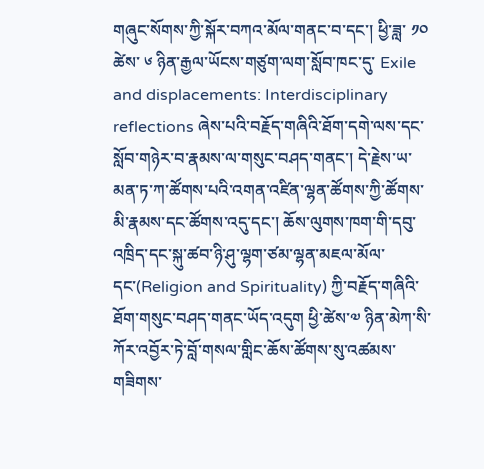གཞུང་སོགས་ཀྱི་སྐོར་བཀའ་མོལ་གནང་བ་དང་། ཕྱི་ཟླ་ ༡༠ ཚེས་ ༦ ཉིན་རྒྱལ་ཡོངས་གཙུག་ལག་སློབ་ཁང་དུ་ Exile and displacements: Interdisciplinary reflections ཞེས་པའི་བརྗོད་གཞིའི་ཐོག་དགེ་ལས་དང་སློབ་གཉེར་བ་རྣམས་ལ་གསུང་བཤད་གནང་། དེ་རྗེས་ཡ་མན་ཏ་ཀ་ཚོགས་པའི་འགན་འཛིན་ལྷན་ཚོགས་ཀྱི་ཚོགས་མི་རྣམས་དང་ཚོགས་འདུ་དང་། ཆོས་ལུགས་ཁག་གི་དབུ་འཁྲིད་དང་སྐུ་ཚབ་ཉི་ཤུ་ལྷག་ཙམ་ལྷན་མཇལ་མོལ་དང་(Religion and Spirituality) ཀྱི་བརྗོད་གཞིའི་ཐོག་གསུང་བཤད་གནང་ཡོད་འདུག ཕྱི་ཚེས་༧ ཉིན་མེཀ་སི་ཀོར་འབྱོར་ཏེ་བློ་གསལ་གླིང་ཆོས་ཚོགས་སུ་འཚམས་གཟིགས་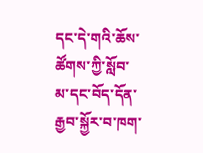དང་དེ་གའི་ཆོས་ཚོགས་ཀྱི་སློབ་མ་དང་བོད་དོན་རྒྱབ་སྐྱོར་བ་ཁག་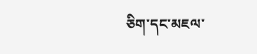ཅིག་དང་མཇལ་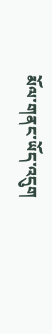མོལ་གནང་ཡོད་འདུག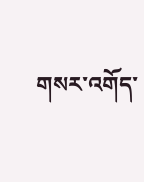གསར་འགོད་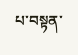པ་བསྟན་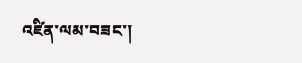འཛིན་ལམ་བཟང་།